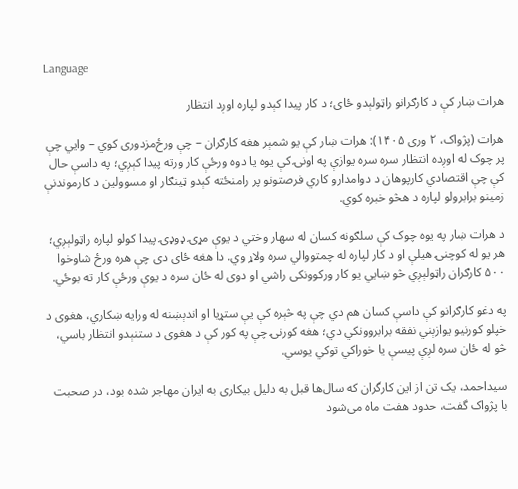Language

هرات ښار کې د کارګرانو راټولېدو ځای؛ د کار پیدا کېدو لپاره اوږد انتظار

هرات (پژواک، ۲ وری ۱۴۰۵): هرات ښار کې یو شمېر هغه کارګران – چې ورځ‌مزدوری کوي – وايي چې پر چوک له اوږده انتظار سره سره یوازې په اونۍ کې یوه یا دوه ورځې کار ورته پیدا کېږي؛ په داسې حال کې چې اقتصادي کارپوهان د دوامدارو کاري فرصتونو پر رامنځته کېدو ټینګار او مسوولین د کارموندنې زمینو برابرولو لپاره د هڅو خبره کوي.

د هرات ښار په یوه چوک کې سلګونه کسان له سهار وختي د یوې مړۍ ډوډۍ پیدا کولو لپاره راټولېږي؛ هر یو له کوچنۍ هیلې او د کار لپاره له چمتووالي سره ولاړ وي. دا هغه ځای دی چې هره ورځ شاوخوا ۵۰۰ کارګران راټولېږي څو ښايي یو کار ورکوونکی راشي او دوی له ځان سره د یوې ورځې کار ته بوځي.

په دغو کارګرانو کې داسې کسان هم دي چې په څېره کې یې ستړیا او اندېښنه له ورایه ښکاري، هغوی د خپلو کورنیو یوازېني نفقه برابروونکي دي؛ هغه کورنۍ چې په کور کې د هغوی د ستنېدو انتظار باسي، څو له ځان سره لږې پیسې یا خوراکي توکي یوسي.

سیداحمد، یک تن از این کارگران که سال‌ها قبل به دلیل بیکاری به ایران مهاجر شده بود، در صحبت با پژواک گفت، حدود هفت ماه می‌شود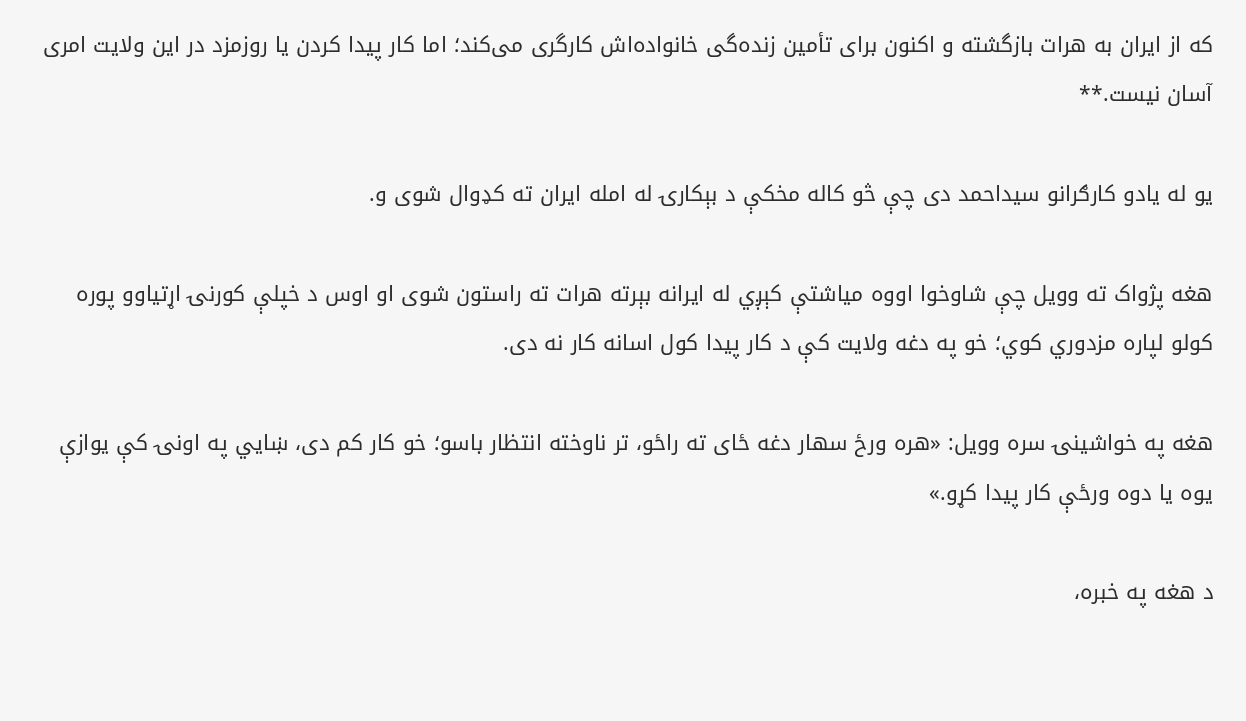که از ایران به هرات بازگشته‌ و اکنون برای تأمین زنده‌گی خانواده‌اش کارگری می‌کند؛ اما کار پیدا کردن یا روزمزد در این ولایت امری آسان نیست.**

یو له یادو کارګرانو سیداحمد دی چې څو کاله مخکې د بېکارۍ له امله ایران ته کډوال شوی و.

هغه پژواک ته وویل چې شاوخوا اووه میاشتې کېږي له ایرانه بېرته هرات ته راستون شوی او اوس د خپلې کورنۍ اړتیاوو پوره کولو لپاره مزدوري کوي؛ خو په دغه ولایت کې د کار پیدا کول اسانه کار نه دی.

هغه په خواشینۍ سره وویل: «هره ورځ سهار دغه ځای ته راځو، تر ناوخته انتظار باسو؛ خو کار کم دی، ښايي په اونۍ کې یوازې یوه یا دوه ورځې کار پیدا کړو.»

د هغه په خبره،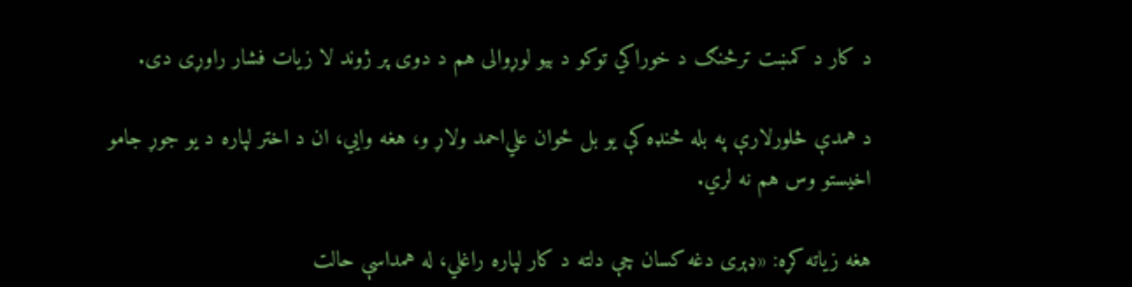د کار د کمښت ترڅنګ د خوراکي توکو د بیو لوړوالی هم د دوی پر ژوند لا زیات فشار راوړی دی.

د همدې څلورلارې په بله څنډه کې یو بل ځوان علي‌احمد ولاړ و، هغه وايي، ان د اختر لپاره د یو جوړ جامو اخیستو وس هم نه لري.

هغه زیاته کړه: «ډېری دغه کسان چې دلته د کار لپاره راغلي، له همداسې حالت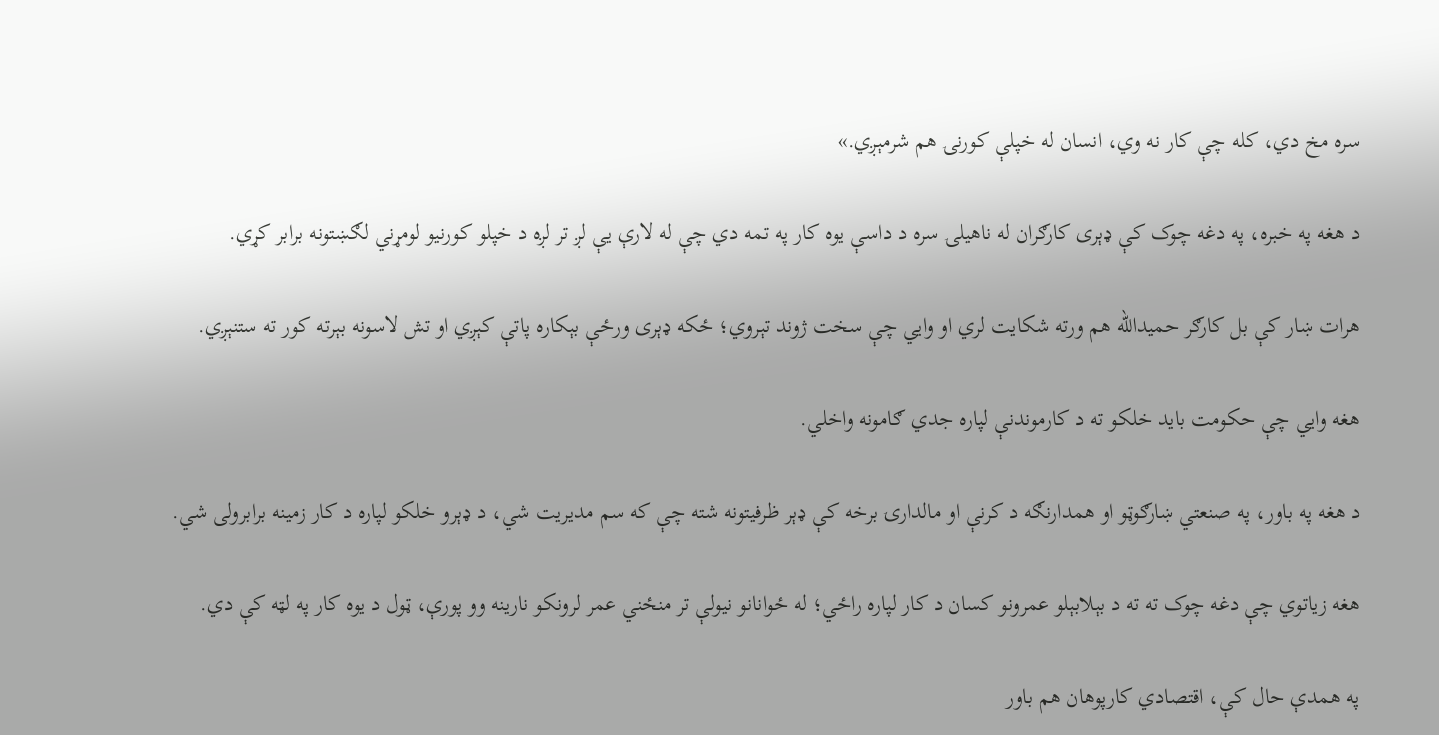سره مخ دي، کله چې کار نه وي، انسان له خپلې کورنۍ هم شرمېږي.»

د هغه په خبره، په دغه چوک کې ډېری کارګران له ناهیلۍ سره د داسې یوه کار په تمه دي چې له لارې یې لږ تر لږه د خپلو کورنیو لومړني لګښتونه برابر کړي.

هرات ښار کې بل کارګر حمیدالله هم ورته شکایت لري او وايي چې سخت ژوند تېروي؛ ځکه ډېری ورځې بېکاره پاتې کېږي او تش لاسونه بېرته کور ته ستنېږي.

هغه وایي چې حکومت باید خلکو ته د کارموندنې لپاره جدي ګامونه واخلي.

د هغه په باور، په صنعتي ښارګوټو او همدارنګه د کرنې او مالدارۍ برخه کې ډېر ظرفیتونه شته چې که سم مدیریت شي، د ډېرو خلکو لپاره د کار زمینه برابرولی شي.

هغه زیاتوي چې دغه چوک ته ته د بېلابېلو عمرونو کسان د کار لپاره راځي؛ له ځوانانو نیولې تر منځني عمر لرونکو نارینه وو پورې، ټول د یوه کار په لټه کې دي.

په همدې حال کې، اقتصادي کارپوهان هم باور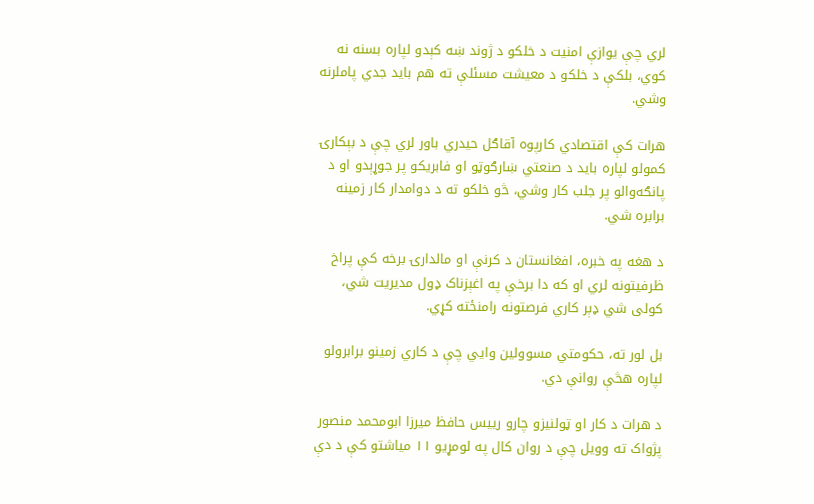لري چې یوازې امنیت د خلکو د ژوند ښه کېدو لپاره بسنه نه کوي، بلکې د خلکو د معیشت مسئلې ته هم باید جدي پاملرنه وشي.

هرات کې اقتصادي کارپوه آقاګل حیدري باور لري چې د بېکارۍ کمولو لپاره باید د صنعتي ښارګوټو او فابریکو پر جوړېدو او د پانګه‌والو پر جلب کار وشي، څو خلکو ته د دوامدار کار زمینه برابره شي.

د هغه په خبره، افغانستان د کرنې او مالدارۍ برخه کې پراخ ظرفیتونه لري او که دا برخې په اغېزناک ډول مدیریت شي، کولی شي ډېر کاري فرصتونه رامنځته کړي.

بل لور ته، حکومتي مسوولین وايي چې د کاري زمینو برابرولو لپاره هڅې روانې دي.

د هرات د کار او ټولنیزو چارو رییس حافظ میرزا ابومحمد منصور پژواک ته وویل چې د روان کال په لومړیو ۱۱ میاشتو کې د دې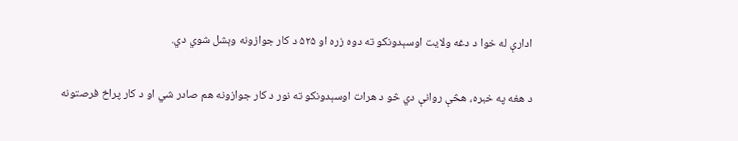ادارې له خوا د دغه ولایت اوسېدونکو ته دوه زره او ۵۲۵ د کار جوازونه وېشل شوي دي.

د هغه په خبره، هڅې روانې دي څو د هرات اوسېدونکو ته نور د کار جوازونه هم صادر شي او د کار پراخ فرصتونه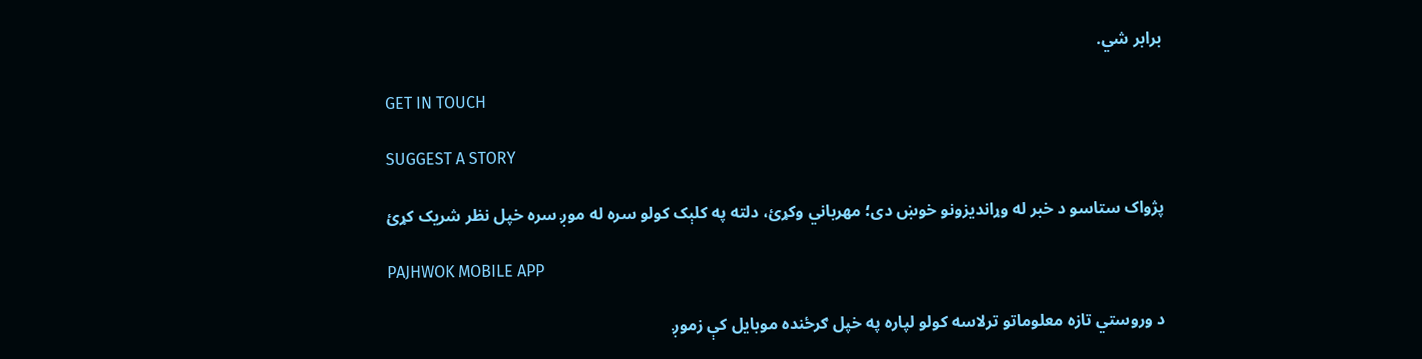برابر شي.

GET IN TOUCH

SUGGEST A STORY

پژواک ستاسو د خبر له وړانديزونو خوښ دی؛ مهرباني وکړئ، دلته په کلېک کولو سره له موږ سره خپل نظر شریک کړئ

PAJHWOK MOBILE APP

د وروستي تازه معلوماتو ترلاسه کولو لپاره په خپل ګرځنده موبایل کې زموږ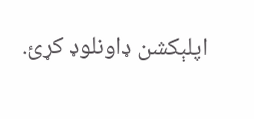اپلېکشن ډاونلوډ کړئ.